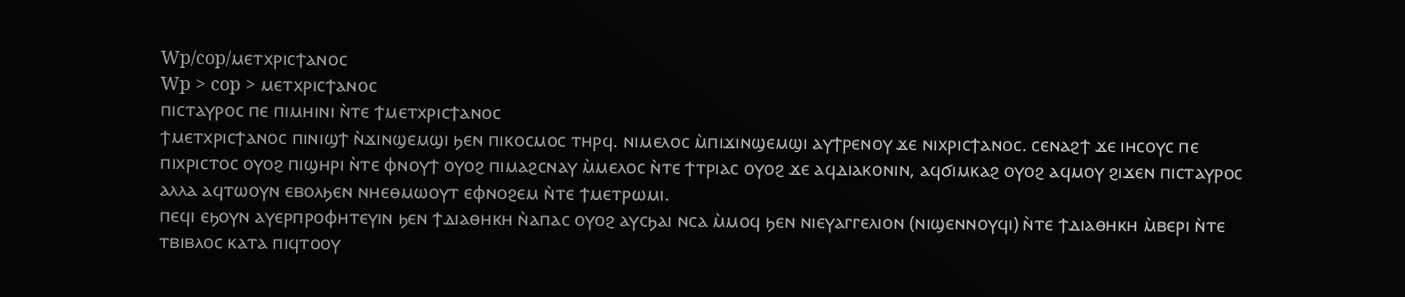Wp/cop/ⲙⲉⲧⲭⲣⲓⲥϯⲁⲛⲟⲥ
Wp > cop > ⲙⲉⲧⲭⲣⲓⲥϯⲁⲛⲟⲥ
ⲡⲓⲥⲧⲁⲩⲣⲟⲥ ⲡⲉ ⲡⲓⲙⲏⲓⲛⲓ ⲛ̀ⲧⲉ ϯⲙⲉⲧⲭⲣⲓⲥϯⲁⲛⲟⲥ
ϯⲙⲉⲧⲭⲣⲓⲥϯⲁⲛⲟⲥ ⲡⲓⲛⲓϣϯ ⲛ̀ϫⲓⲛϣⲉⲙϣⲓ ϧⲉⲛ ⲡⲓⲕⲟⲥⲙⲟⲥ ⲧⲏⲣϥ. ⲛⲓⲙⲉⲗⲟⲥ ⲙ̀ⲡⲓϫⲓⲛϣⲉⲙϣⲓ ⲁⲩϯⲣⲉⲛⲟⲩ ϫⲉ ⲛⲓⲭⲣⲓⲥϯⲁⲛⲟⲥ. ⲥⲉⲛⲁϩϯ ϫⲉ ⲓⲏⲥⲟⲩⲥ ⲡⲉ ⲡⲓⲭⲣⲓⲥⲧⲟⲥ ⲟⲩⲟϩ ⲡⲓϣⲏⲣⲓ ⲛ̀ⲧⲉ ⲫⲛⲟⲩϯ ⲟⲩⲟϩ ⲡⲓⲙⲁϩⲥⲛⲁⲩ ⲙ̀ⲙⲉⲗⲟⲥ ⲛ̀ⲧⲉ ϯⲧⲣⲓⲁⲥ ⲟⲩⲟϩ ϫⲉ ⲁϥⲇⲓⲁⲕⲟⲛⲓⲛ, ⲁϥϭⲓⲙⲕⲁϩ ⲟⲩⲟϩ ⲁϥⲙⲟⲩ ϩⲓϫⲉⲛ ⲡⲓⲥⲧⲁⲩⲣⲟⲥ ⲁⲗⲗⲁ ⲁϥⲧⲱⲟⲩⲛ ⲉⲃⲟⲗϧⲉⲛ ⲛⲏⲉⲑⲙⲱⲟⲩⲧ ⲉⲫⲛⲟϩⲉⲙ ⲛ̀ⲧⲉ ϯⲙⲉⲧⲣⲱⲙⲓ.
ⲡⲉϥⲓ ⲉϧⲟⲩⲛ ⲁⲩⲉⲣⲡⲣⲟⲫⲏⲧⲉⲩⲓⲛ ϧⲉⲛ ϯⲇⲓⲁⲑⲏⲕⲏ ⲛ̀ⲁⲡⲁⲥ ⲟⲩⲟϩ ⲁⲩⲥϧⲁⲓ ⲛⲥⲁ ⲙ̀ⲙⲟϥ ϧⲉⲛ ⲛⲓⲉⲩⲁⲅⲅⲉⲗⲓⲟⲛ (ⲛⲓϣⲉⲛⲛⲟⲩϥⲓ) ⲛ̀ⲧⲉ ϯⲇⲓⲁⲑⲏⲕⲏ ⲙ̀ⲃⲉⲣⲓ ⲛ̀ⲧⲉ ⲧⲃⲓⲃⲗⲟⲥ ⲕⲁⲧⲁ ⲡⲓϥⲧⲟⲟⲩ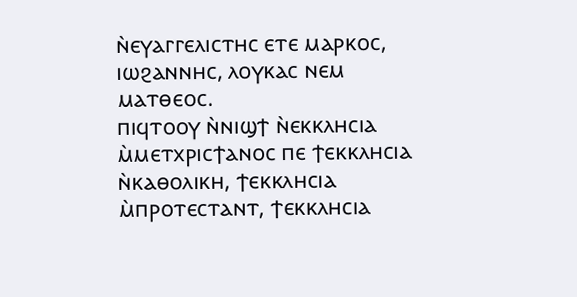ⲛ̀ⲉⲩⲁⲅⲅⲉⲗⲓⲥⲧⲏⲥ ⲉⲧⲉ ⲙⲁⲣⲕⲟⲥ, ⲓⲱϩⲁⲛⲛⲏⲥ, ⲗⲟⲩⲕⲁⲥ ⲛⲉⲙ ⲙⲁⲧⲑⲉⲟⲥ.
ⲡⲓϥⲧⲟⲟⲩ ⲛ̀ⲛⲓϣϯ ⲛ̀ⲉⲕⲕⲗⲏⲥⲓⲁ ⲙ̀ⲙⲉⲧⲭⲣⲓⲥϯⲁⲛⲟⲥ ⲡⲉ ϯⲉⲕⲕⲗⲏⲥⲓⲁ ⲛ̀ⲕⲁⲑⲟⲗⲓⲕⲏ, ϯⲉⲕⲕⲗⲏⲥⲓⲁ ⲙ̀ⲡⲣⲟⲧⲉⲥⲧⲁⲛⲧ, ϯⲉⲕⲕⲗⲏⲥⲓⲁ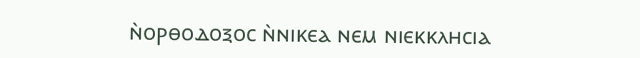ⲛ̀ⲟⲣⲑⲟⲇⲟⲝⲟⲥ ⲛ̀ⲛⲓⲕⲉⲁ ⲛⲉⲙ ⲛⲓⲉⲕⲕⲗⲏⲥⲓⲁ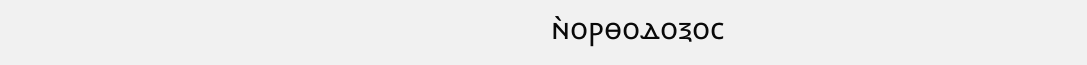ⲛ̀ⲟⲣⲑⲟⲇⲟⲝⲟⲥ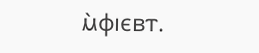ⲙ̀ⲫⲓⲉⲃⲧ.